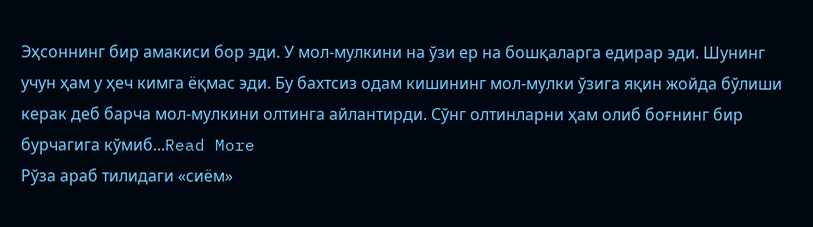Эҳсоннинг бир амакиси бор эди. У мол-мулкини на ўзи ер на бошқаларга едирар эди. Шунинг учун ҳам у ҳеч кимга ёқмас эди. Бу бахтсиз одам кишининг мол-мулки ўзига яқин жойда бўлиши керак деб барча мол-мулкини олтинга айлантирди. Сўнг олтинларни ҳам олиб боғнинг бир бурчагига кўмиб...Read More
Рўза араб тилидаги «сиём»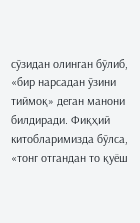сўзидан олинган бўлиб, «бир нарсадан ўзини тиймоқ» деган манони билдиради. Фиқҳий китобларимизда бўлса, «тонг отгандан то қуёш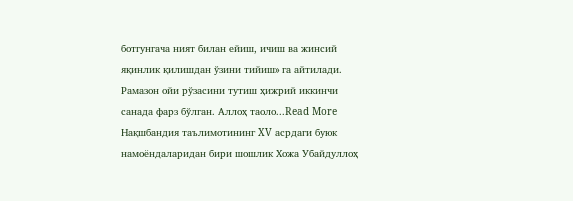ботгунгача ният билан ейиш, ичиш ва жинсий яқинлик қилишдан ўзини тийиш» га айтилади. Рамазон ойи рўзасини тутиш ҳижрий иккинчи санада фарз бўлган. Аллоҳ таоло...Read More
Нақшбандия таълимотининг XV асрдаги буюк намоёндаларидан бири шошлик Хожа Убайдуллоҳ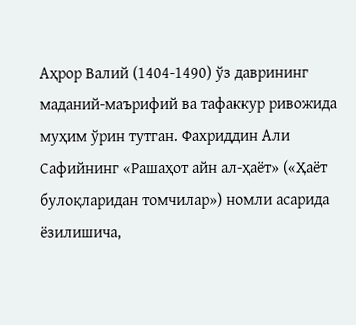Аҳрор Валий (1404-1490) ўз даврининг маданий-маърифий ва тафаккур ривожида муҳим ўрин тутган. Фахриддин Али Сафийнинг «Рашаҳот айн ал-ҳаёт» («Ҳаёт булоқларидан томчилар») номли асарида ёзилишича,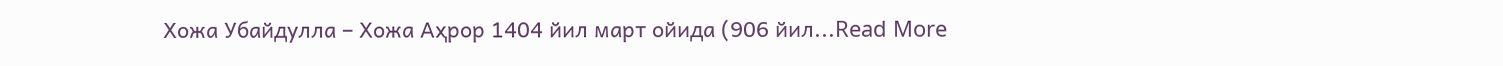Хожа Убайдулла – Хожа Аҳрор 1404 йил март ойида (906 йил...Read More